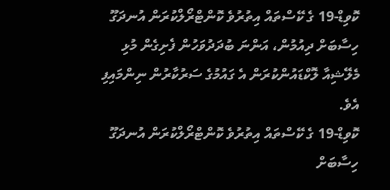ކޮވިޑް-19 ގެ ކޭސްތައް އިތުރުވެ ކޮންޓްރޯލްކުރަން އުނދަގޫ ހިސާބަށް ދިއުމުން، އަންނަ ބުދަދުވަހުން ފެށިގެން މުޅި މެލޭޝިއާ ލޮކްޑައުންކުރަން އެ ގައުމުގެ ސަރުކާރުން ނިންމައިފި އެވެ.
ކޮވިޑް-19 ގެ ކޭސްތައް އިތުރުވެ ކޮންޓްރޯލްކުރަން އުނދަގޫ ހިސާބަށް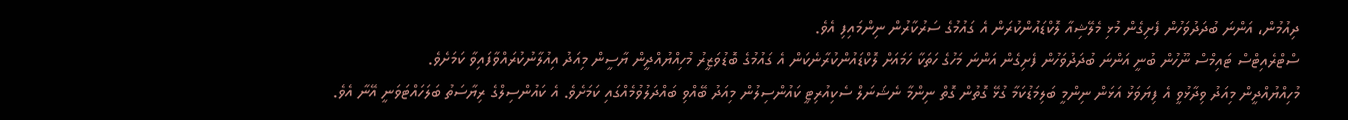ދިއުމުން، އަންނަ ބުދަދުވަހުން ފެށިގެން މުޅި މެލޭޝިއާ ލޮކްޑައުންކުރަން އެ ގައުމުގެ ސަރުކާރުން ނިންމައިފި އެވެ.
ސްޓްރެއިޓްސް ޓައިމްސް ނޫހުން ބުނީ އަންނަ ބުދަދުވަހުން ފެށިގެން އަންނަ މަހުގެ ހަތަކާ ހަމައަށް ލޮކްޑައުންކުރާނެކަން އެ ގައުމުގެ ބޮޑުވަޒީރު މުހިއްޔުއްދީން ޔާސީން މިއަދު އިއުލާނުކުރައްވާފައިވާ ކަމަށެވެ.
މުހިއްޔުއްދީން މިއަދު ވިދާޅުވީ އެ ފިޔަވަޅު އަޅަން ނިންމީ ބަލިމަޑުކަމާ ގުޅޭ ގޮތުން ގޮތް ނިންމާ ނެޝަނަލް ސެކިއުރިޓީ ކައުންސިލުން މިއަދު ބޭއްވި ބައްދަލުވުމެއްގައި ކަމަށެވެ. އެ ކައުންސިލްގެ ރިޔާސަތު ބަލަހައްޓަވަނީ އޭނާ އެވެ.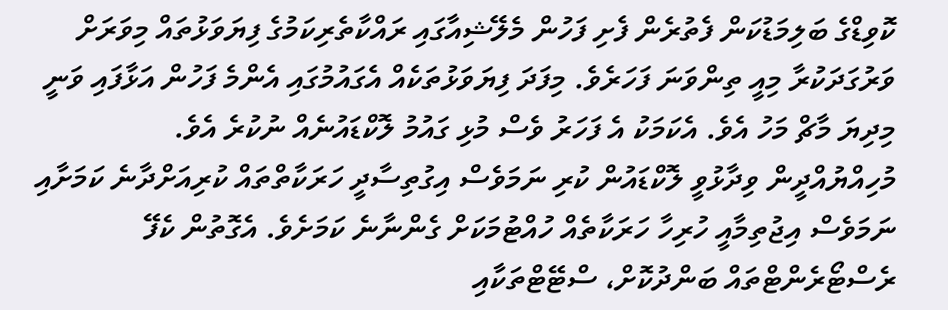ކޮވިޑްގެ ބަލިމަޑުކަން ފެތުރެން ފެށި ފަހުން މެލޭޝިއާގައި ރައްކާތެރިކަމުގެ ފިޔަވަޅުތައް މިވަރަށް ވަރުގަދަކުރާ މިއީ ތިންވަނަ ފަހަރެވެ. މިފަދަ ފިޔަވަޅުތަކެއް އެގައުމުގައި އެންމެ ފަހުން އަޅާފައި ވަނީ މިދިޔަ މާޗް މަހު އެވެ. އެކަމަކު އެ ފަހަރު ވެސް މުޅި ގައުމު ލޮކްޑައުނެއް ނުކުރެ އެވެ.
މުހިއްޔުއްދީން ވިދާޅުވީ ލޮކްޑައުން ކުރި ނަމަވެސް އިގުތިސާދީ ހަރަކާތްތައް ކުރިއަށްދާނެ ކަމަށާއި ނަމަވެސް އިޖުތިމާއީ ހުރިހާ ހަރަކާތެއް ހުއްޓުމަކަށް ގެންނާނެ ކަމަށެވެ. އެގޮތުން ކެފޭ ރެސްޓޯރެންޓްތައް ބަންދުކޮށް، ސްޓޭޓްތަކާއި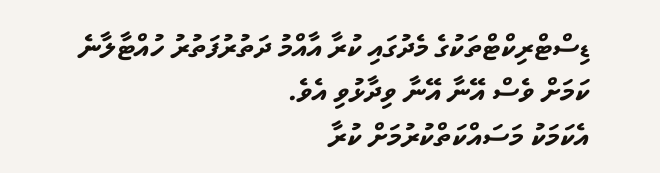ޑިސްޓްރިކްޓްތަކުގެ މެދުގައި ކުރާ އާއްމު ދަތުރުފަތުރު ހުއްޓާލާނެ ކަމަށް ވެސް އޭނާ އޭނާ ވިދާޅުވި އެވެ.
އެކަމަކު މަސައްކަތްކުރުމަށް ކުރާ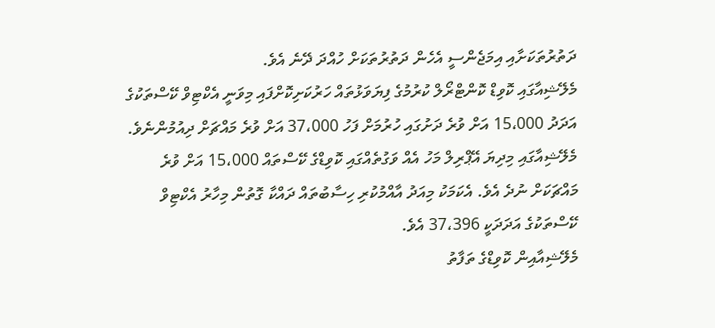ދަތުރުތަކަށާއި އިމަޖެންސީ އެހެން ދަތުރުތަކަށް ހުއްދަ ދޭނެ އެވެ.
މެލޭޝިއާގައި ކޮވިޑް ކޮންޓްރޯލް ކުރުމުގެ ފިޔަވަޅުތައް ހަރުކަށިކޮށްފައި މިވަނީ އެކްޓިވް ކޭސްތަކުގެ އަދަދު 15،000 އަށް ވުރެ ދަށުގައި ހުރުމަށް ފަހު 37،000 އަށް ވުރެ މައްޗަށް ދިއުމުންނެވެ. މެލޭޝިއާގައި މިދިޔަ އޭޕްރިލް މަހު އެއް ވަގުތެއްގައި ކޮވިޑްގެ ކޭސްތައް 15،000 އަށް ވުރެ މައްޗަކަށް ނުދެ އެވެ. އެކަމަކު މިއަދު އާއްމުކުރި ހިސާބުތައް ދައްކާ ގޮތުން މިހާރު އެކްޓިވް ކޭސްތަކުގެ އަދަދަކީ 37،396 އެވެ.
މެލޭޝިއާއިން ކޮވިޑްގެ ތަފާތު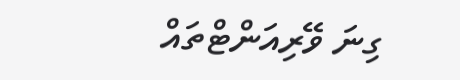ގިނަ ވޭރިއަންޓްތައް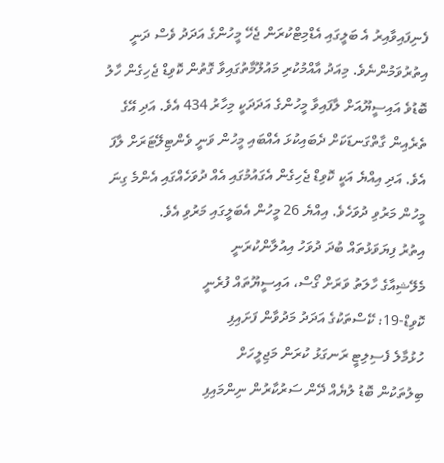ފެނިފައިވާއިރު އެ ބަލީގައި އެޑްމިޓްކުރަން ޖެހޭ މީހުންގެ އަދަދު ވެސް ދަނީ އިތުރުވަމުންނެވެ. މިއަދު އާއްމުކުރި މައުލޫމާތުގައިވާ ގޮތުން ކޮވިޑް ޖެހިގެން ހާލު ބޮޑުވެ އައިސީޔޫއަށް ލާފައިވާ މީހުންގެ އަދަދަކީ މިހާރު 434 އެވެ. އަދި އޭގެ ތެރެއިން ގާތްގަނޑަކަށް ދެބައިކުޅަ އެއްބައި މީހުން ވަނީ ވެންޓިލޭޓަރަށް ލާފަ އެވެ. އަދި އިއްޔެ އަކީ ކޮވިޑް ޖެހިގެން އެގައުމުގައި އެއް ދުވަހެއްގައި އެންމެ ގިނަ މީހުން މަރުވި ދުވަހެވެ. އިއްޔެ 26 މީހުން އެބަލީގައި މަރުވި އެވެ.
އިތުރު ފިޔަވަޅުތައް ބުދަ ދުވަހު އިއުލާންކުރަނީ
މެލޭޝިއާގެ ހާލަތު ވަރަށް ގޯސް، އައިސީޔޫތައް ފުރެނީ
ކޮވިޑް-19: ކޭސްތަކުގެ އަދަދު މަދުވާން ފަށައިފި
ހުޅުމާލެ ފެސިލިޓީ ރަނގަޅު ކުރަން މަޖިލީހަށް
ބިލުތަކުން ބޮޑު ލުޔެއް ދޭން ސަރުކާރުން ނިންމައިފި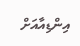އިންޑިއާއަށް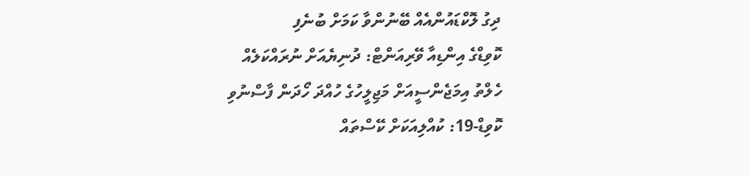ދިގު ލޮކްޑައުންއެއް ބޭނުންވާ ކަމަށް ބުނެފި
ކޮވިޑްގެ އިންޑިއާ ވޭރިއަންޓް: ދުނިޔެއަށް ނުރައްކަލެއް
ހެލްތު އިމަޖެންސީއަށް މަޖިލީހުގެ ހުއްދަ ހޯދަން ފާސްނުވި
ކޮވިޑް-19: ކުއްލިއަކަށް ކޭސްތައް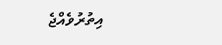އިތުރުވެއްޖެ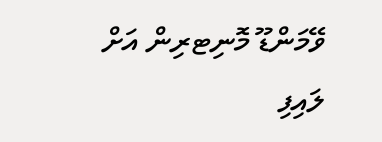ވޭމަންޑޫ މޮނިޓރިން އަށް ލައިފި